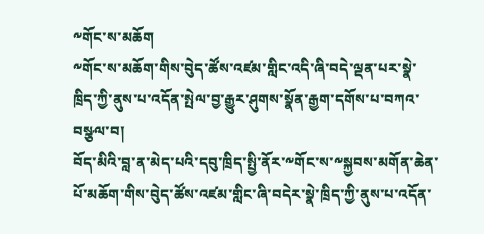༸གོང་ས་མཆོག
༸གོང་ས་མཆོག་གིས་བེུད་ཚོས་འཛམ་གླིང་འདི་ཞི་བདེ་ལྡན་པར་སྣེ་ཁྲིད་ཀྱི་ནུས་པ་འདོན་སྤེལ་བྱ་རྒྱུར་ཤུགས་སྣོན་རྒྱག་དགོས་པ་བཀའ་བསྩལ་བ།
བོད་མིའི་བླ་ན་མེད་པའི་དབུ་ཁྲིད་སྤྱི་ནོར་༸གོང་ས་༸སྐྱབས་མགོན་ཆེན་པོ་མཆོག་གིས་བེུད་ཚོས་འཛམ་གླིང་ཞི་བདེར་སྣེ་ཁྲིད་ཀྱི་ནུས་པ་འདོན་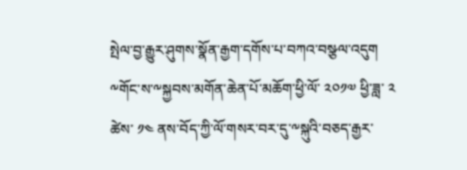སྤེལ་བྱ་རྒྱུར་ཤུགས་སྣོན་རྒྱག་དགོས་པ་བཀའ་བསྩལ་འདུག ༸གོང་ས་༸སྐྱབས་མགོན་ཆེན་པོ་མཆོག་ཕྱི་ལོ་ ༢༠༡༧ ཕྱི་ཟླ་ ༢ ཚེས་ ༡༤ ནས་བོད་ཀྱི་ལོ་གསར་བར་དུ་༸སྐུའི་བཅད་རྒྱར་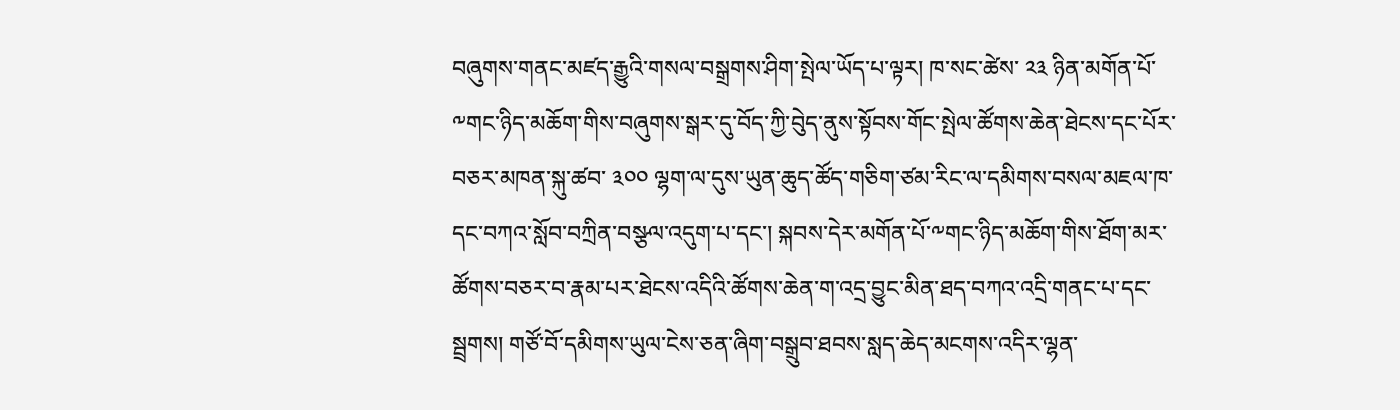བཞུགས་གནང་མཛད་རྒྱུའི་གསལ་བསྒྲགས་ཤིག་སྤེལ་ཡོད་པ་ལྟར། ཁ་སང་ཚེས་ ༢༣ ཉིན་མགོན་པོ་༸གང་ཉིད་མཆོག་གིས་བཞུགས་སྒར་དུ་བོད་ཀྱི་བེུད་ནུས་སྟོབས་གོང་སྤེལ་ཚོགས་ཆེན་ཐེངས་དང་པོར་བཅར་མཁན་སྐུ་ཚབ་ ༣༠༠ ལྷག་ལ་དུས་ཡུན་ཆུད་ཚོད་གཅིག་ཙམ་རིང་ལ་དམིགས་བསལ་མཇལ་ཁ་དང་བཀའ་སློབ་བཀྲིན་བསྩལ་འདུག་པ་དང་། སྐབས་དེར་མགོན་པོ་༸གང་ཉིད་མཆོག་གིས་ཐོག་མར་ཚོགས་བཅར་བ་རྣམ་པར་ཐེངས་འདིའི་ཚོགས་ཆེན་ག་འདྲ་བྱུང་མིན་ཐད་བཀའ་འདྲི་གནང་པ་དང་སྦྲགས། གཙོ་བོ་དམིགས་ཡུལ་ངེས་ཅན་ཞིག་བསྒྲུབ་ཐབས་སླད་ཆེད་མངགས་འདིར་ལྷན་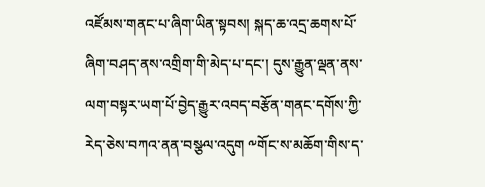འཛོམས་གནང་པ་ཞིག་ཡིན་སྟབས། སྐད་ཆ་འདྲ་ཆགས་པོ་ཞིག་བཤད་ནས་འགྲིག་གི་མེད་པ་དང་། དུས་རྒྱུན་ལྡན་ནས་ལག་བསྟར་ཡག་པོ་བྱེད་རྒྱུར་འབད་བརྩོན་གནང་དགོས་ཀྱི་རེད་ཅེས་བཀའ་ནན་བསྩལ་འདུག ༸གོང་ས་མཆོག་གིས་ད་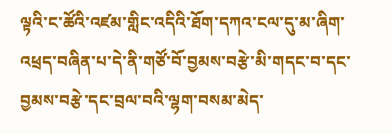ལྟའི་ང་ཚོའི་འཛམ་གླིང་འདིའི་ཐོག་དཀའ་ངལ་དུ་མ་ཞིག་འཕྲད་བཞིན་པ་དེ་ནི་གཙོ་བོ་བྱམས་བརྩེ་མི་གདང་བ་དང་བྱམས་བརྩེ་དང་བྲལ་བའི་ལྷག་བསམ་མེད་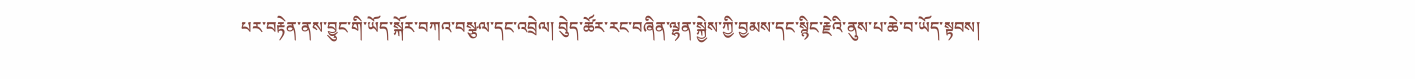པར་བརྟེན་ནས་བྱུང་གི་ཡོད་སྐོར་བཀའ་བསྩལ་དང་འབྲེལ། བེུད་ཚོར་རང་བཞིན་ལྷན་སྐྱེས་ཀྱི་བྱམས་དང་སྙིང་རྗེའི་ནུས་པ་ཆེ་བ་ཡོད་སྟབས།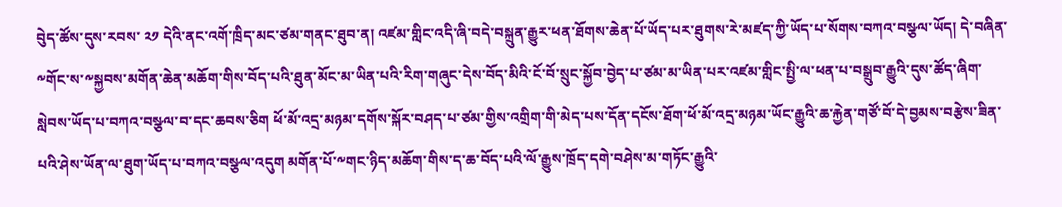བེུད་ཚོས་དུས་རབས་ ༢༡ དེའི་ནང་འགོ་ཁྲིད་མང་ཙམ་གནང་ཐུབ་ན། འཛམ་གླིང་འདི་ཞི་བདེ་བསྐྲུན་རྒྱུར་ཕན་ཐོགས་ཆེན་པོ་ཡོད་པར་ཐུགས་རེ་མཛད་ཀྱི་ཡོད་པ་སོགས་བཀའ་བསྩལ་ཡོད། དེ་བཞིན་༸གོང་ས་༸སྐྱབས་མགོན་ཆེན་མཆོག་གིས་བོད་པའི་ཐུན་མོང་མ་ཡིན་པའི་རིག་གཞུང་དེས་བོད་མིའི་ངོ་བོ་སྲུང་སྐྱོབ་བྱེད་པ་ཙམ་མ་ཡིན་པར་འཛམ་གླིང་སྤྱི་ལ་ཕན་པ་བསྒྲུབ་རྒྱུའི་དུས་ཚོད་ཞིག་སླེབས་ཡོད་པ་བཀའ་བསྩལ་བ་དང་ཆབས་ཅིག ཕོ་མོ་འདྲ་མཉམ་དགོས་སྐོར་བཤད་པ་ཙམ་གྱིས་འགྲིག་གི་མེད་པས་དོན་དངོས་ཐོག་ཕོ་མོ་འདྲ་མཉམ་ཡོང་རྒྱུའི་ཆ་རྐྱེན་གཙོ་བོ་དེ་བྱམས་བརྩེས་ཟིན་པའི་ཤེས་ཡོན་ལ་ཐུག་ཡོད་པ་བཀའ་བསྩལ་འདུག མགོན་པོ་༸གང་ཉིད་མཆོག་གིས་ད་ཆ་བོད་པའི་ལོ་རྒྱུས་ཁྲོད་དགེ་བཤེས་མ་གཏོང་རྒྱུའི་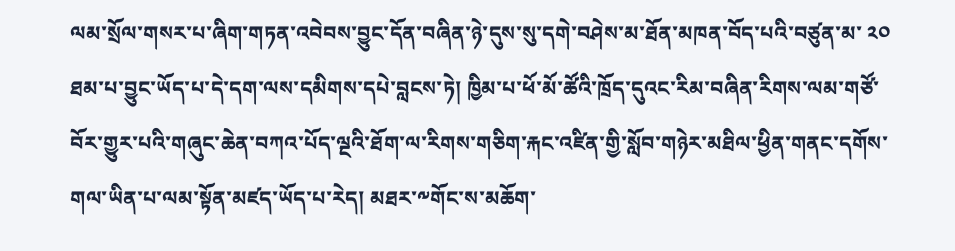ལམ་སྲོལ་གསར་པ་ཞིག་གཏན་འབེབས་བྱུང་དོན་བཞིན་ཉེ་དུས་སུ་དགེ་བཤེས་མ་ཐོན་མཁན་བོད་པའི་བཙུན་མ་ ༢༠ ཐམ་པ་བྱུང་ཡོད་པ་དེ་དག་ལས་དམིགས་དཔེ་བླངས་ཏེ། ཁྱིམ་པ་ཕོ་མོ་ཚོའི་ཁྲོད་དུའང་རིམ་བཞིན་རིགས་ལམ་གཙོ་བོར་གྱུར་པའི་གཞུང་ཆེན་བཀའ་པོད་ལྔའི་ཐོག་ལ་རིགས་གཅིག་རྐང་འཛིན་གྱི་སློབ་གཉེར་མཐིལ་ཕྱིན་གནང་དགོས་གལ་ཡིན་པ་ལམ་སྟོན་མཛད་ཡོད་པ་རེད། མཐར་༸གོང་ས་མཆོག་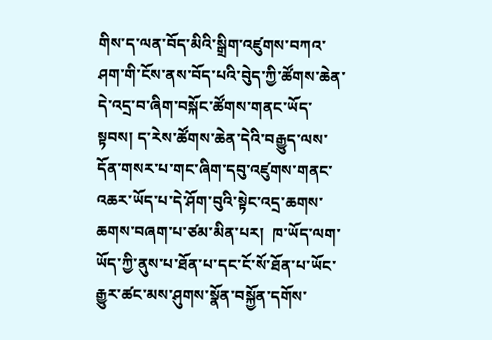གིས་ད་ལན་བོད་མིའི་སྒྲིག་འཛུགས་བཀའ་ཤག་གི་ངོས་ནས་བོད་པའི་བེུད་ཀྱི་ཚོགས་ཆེན་དེ་འདྲ་བ་ཞིག་བསྐོང་ཚོགས་གནང་ཡོད་སྟབས། ད་རེས་ཚོགས་ཆེན་དེའི་བརྒྱུད་ལས་དོན་གསར་པ་གང་ཞིག་དབུ་འཛུགས་གནང་འཆར་ཡོད་པ་དེ་ཤོག་བུའི་སྟེང་འདྲ་ཆགས་ཆགས་བཞག་པ་ཙམ་མིན་པར།  ཁ་ཡོད་ལག་ཡོད་ཀྱི་ནུས་པ་ཐོན་པ་དང་ངོ་སོ་ཐོན་པ་ཡོང་རྒྱུར་ཚང་མས་ཤུགས་སྣོན་བསྐྱོན་དགོས་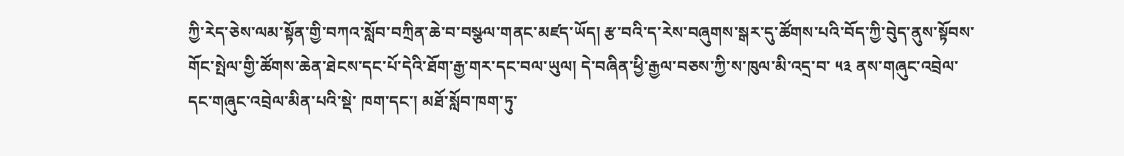ཀྱི་རེད་ཅེས་ལམ་སྟོན་གྱི་བཀའ་སློབ་བཀྲིན་ཆེ་བ་བསྩལ་གནང་མཛད་ཡོད། རྩ་བའི་ད་རེས་བཞུགས་སྒར་དུ་ཚོགས་པའི་བོད་ཀྱི་བེུད་ནུས་སྟོབས་གོང་སྤེལ་གྱི་ཚོགས་ཆེན་ཐེངས་དང་པོ་དེའི་ཐོག་རྒྱ་གར་དང་བལ་ཡུལ། དེ་བཞིན་ཕྱི་རྒྱལ་བཅས་ཀྱི་ས་ཁུལ་མི་འདྲ་བ་ ༥༣ ནས་གཞུང་འབྲེལ་དང་གཞུང་འབྲེལ་མིན་པའི་སྡེ་ ཁག་དང་། མཐོ་སློབ་ཁག་ཏུ་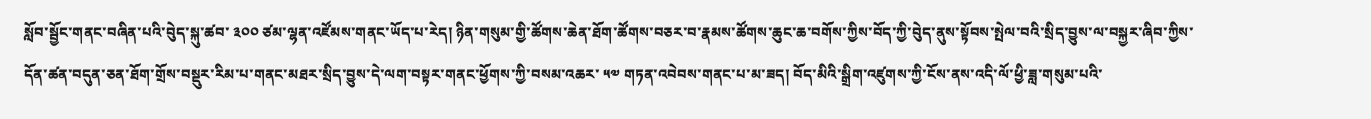སློབ་སྦྱོང་གནང་བཞིན་པའི་བེུད་སྐུ་ཚབ་ ༣༠༠ ཙམ་ལྷན་འཛོམས་གནང་ཡོད་པ་རེད། ཉིན་གསུམ་གྱི་ཚོགས་ཆེན་ཐོག་ཚོགས་བཅར་བ་རྣམས་ཚོགས་ཆུང་ཆ་བགོས་ཀྱིས་བོད་ཀྱི་བེུད་ནུས་སྟོབས་སྤེལ་བའི་སྲིད་བྱུས་ལ་བསྐྱར་ཞིབ་ཀྱིས་དོན་ཚན་བདུན་ཅན་ཐོག་གྲོས་བསྡུར་རིམ་པ་གནང་མཐར་སྲིད་བྱུས་དེ་ལག་བསྟར་གནང་ཕྱོགས་ཀྱི་བསམ་འཆར་ ༥༧ གཏན་འབེབས་གནང་པ་མ་ཟད། བོད་མིའི་སྒྲིག་འཛུགས་ཀྱི་ངོས་ནས་འདི་ལོ་ཕྱི་ཟླ་གསུམ་པའི་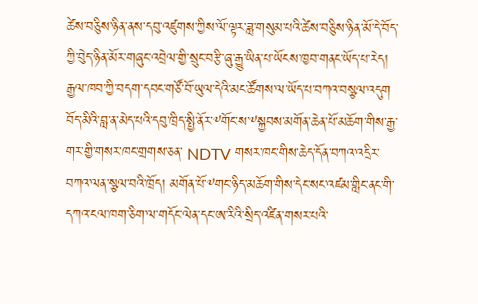ཚེས་བཅིུས་ཉིན་ནས་དབུ་འཛུགས་ཀྱིས་ལོ་ལྟར་ཟླ་གསུམ་པའི་ཚེས་བཅིུས་ཉིན་མོ་དེ་བོད་ཀྱི་བེུད་ཉིན་མོར་གཞུང་འབྲེལ་གྱི་སྲུང་བརྩི་ཞུ་རྒྱུ་ཡིན་པ་ཡོངས་ཁྱབ་གནང་ཡོད་པ་རེད།
རྒྱལ་ཁབ་ཀྱི་བདག་དབང་གཙོ་བོ་ཡུལ་དེའི་མང་ཚོགས་ལ་ཡོད་པ་བཀའ་བསྩལ་འདུག
བོད་མིའི་བླ་ན་མེད་པའི་དབུ་ཁྲིད་སྤྱི་ནོར་༸གོང་ས་༸སྐྱབས་མགོན་ཆེན་པོ་མཆོག་གིས་རྒྱ་གར་གྱི་གསར་ཁང་གྲགས་ཅན་ NDTV གསར་ཁང་གིས་ཆེད་དོན་བཀའ་འདྲིར་བཀའ་ལན་སྩལ་བའི་ཁྲོད། མགོན་པོ་༸གང་ཉིད་མཆོག་གིས་དེང་སང་འཛམ་གླིང་ནང་གི་དཀའ་ངལ་ཁག་ཅིག་ལ་གདོང་ལེན་དང་ཨ་རིའི་སྲིད་འཛིན་གསར་པའི་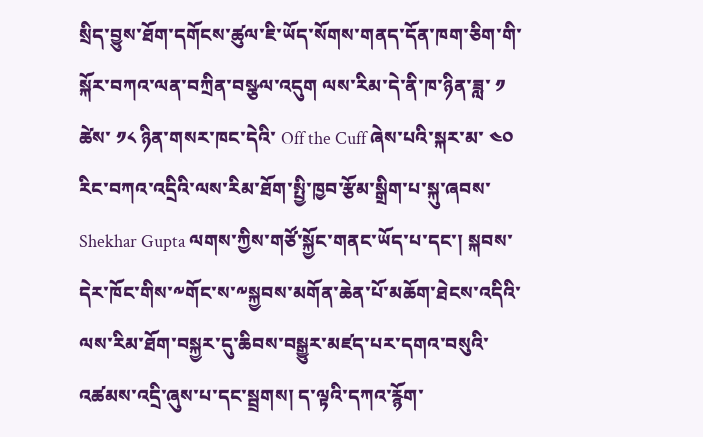སྲིད་བྱུས་ཐོག་དགོངས་ཚུལ་ཇི་ཡོད་སོགས་གནད་དོན་ཁག་ཅིག་གི་སྐོར་བཀའ་ལན་བཀྲིན་བསྩལ་འདུག ལས་རིམ་དེ་ནི་ཁ་ཉིན་ཟླ་ ༡ ཚེས་ ༡༨ ཉིན་གསར་ཁང་དེའི་ Off the Cuff ཞེས་པའི་སྐར་མ་ ༤༠ རིང་བཀའ་འདྲིའི་ལས་རིམ་ཐོག་སྤྱི་ཁྱབ་རྩོམ་སྒྲིག་པ་སྐུ་ཞབས་ Shekhar Gupta ལགས་ཀྱིས་གཙོ་སྐྱོང་གནང་ཡོད་པ་དང་། སྐབས་དེར་ཁོང་གིས་༸གོང་ས་༸སྐྱབས་མགོན་ཆེན་པོ་མཆོག་ཐེངས་འདིའི་ལས་རིམ་ཐོག་བསྐྱར་དུ་ཆིབས་བསྒྱུར་མཛད་པར་དགའ་བསུའི་འཚམས་འདྲི་ཞུས་པ་དང་སྦྲགས། ད་ལྟའི་དཀའ་རྙོག་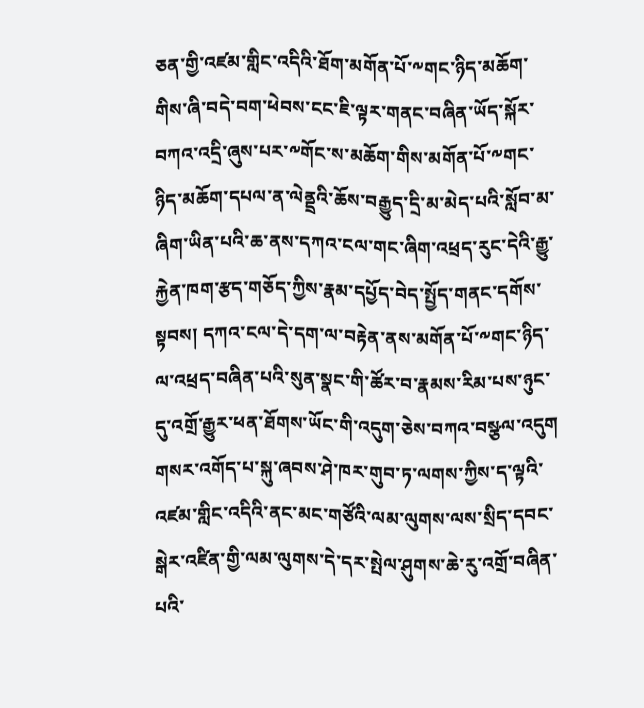ཅན་གྱི་འཛམ་གླིང་འདིའི་ཐོག་མགོན་པོ་༸གང་ཉིད་མཆོག་གིས་ཞི་བདེ་བག་ཕེབས་ངང་ཇི་ལྟར་གནང་བཞིན་ཡོད་སྐོར་བཀའ་འདྲི་ཞུས་པར་༸གོང་ས་མཆོག་གིས་མགོན་པོ་༸གང་ཉིད་མཆོག་དཔལ་ན་ལེནྡྲའི་ཆོས་བརྒྱུད་དྲི་མ་མེད་པའི་སློབ་མ་ཞིག་ཡིན་པའི་ཆ་ནས་དཀའ་ངལ་གང་ཞིག་འཕྲད་རུང་དེའི་རྒྱུ་རྐྱེན་ཁག་རྩད་གཅོད་ཀྱིས་རྣམ་དཔྱོད་བེད་སྤྱོད་གནང་དགོས་སྟབས། དཀའ་ངལ་དེ་དག་ལ་བརྟེན་ནས་མགོན་པོ་༸གང་ཉིད་ལ་འཕྲད་བཞིན་པའི་སུན་སྣང་གི་ཚོར་བ་རྣམས་རིམ་པས་ཉུང་དུ་འགྲོ་རྒྱུར་ཕན་ཐོགས་ཡོང་གི་འདུག་ཅེས་བཀའ་བསྩལ་འདུག གསར་འགོད་པ་སྐུ་ཞབས་ཤེ་ཁར་གུབ་ཏ་ལགས་ཀྱིས་ད་ལྟའི་འཛམ་གླིང་འདིའི་ནང་མང་གཙོའི་ལམ་ལུགས་ལས་སྲིད་དབང་སྒེར་འཛིན་གྱི་ལམ་ལུགས་དེ་དར་སྤེལ་ཤུགས་ཆེ་རུ་འགྲོ་བཞིན་པའི་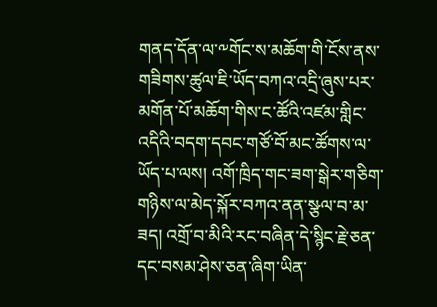གནད་དོན་ལ་༸གོང་ས་མཆོག་གི་ངོས་ནས་གཟིགས་ཚུལ་ཇི་ཡོད་བཀའ་འདྲི་ཞུས་པར་མགོན་པོ་མཆོག་གིས་ང་ཚོའི་འཛམ་གླིང་འདིའི་བདག་དབང་གཙོ་བོ་མང་ཚོགས་ལ་ཡོད་པ་ལས། འགོ་ཁྲིད་གང་ཟག་སྒེར་གཅིག་གཉིས་ལ་མེད་སྐོར་བཀའ་ནན་སྩལ་བ་མ་ཟད། འགྲོ་བ་མིའི་རང་བཞིན་དེ་སྙིང་རྗེ་ཅན་དང་བསམ་ཤེས་ཅན་ཞིག་ཡིན་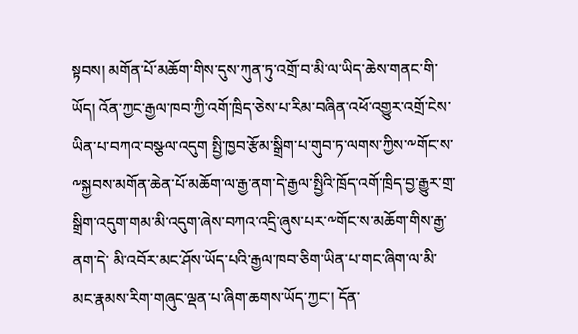སྟབས། མགོན་པོ་མཆོག་གིས་དུས་ཀུན་ཏུ་འགྲོ་བ་མི་ལ་ཡིད་ཆེས་གནང་གི་ཡོད། འོན་ཀྱང་རྒྱལ་ཁབ་ཀྱི་འགོ་ཁྲིད་ཅེས་པ་རིམ་བཞིན་འཕོ་འགྱུར་འགྲོ་ངེས་ཡིན་པ་བཀའ་བསྩལ་འདུག སྤྱི་ཁྱབ་རྩོམ་སྒྲིག་པ་གུབ་ཏ་ལགས་ཀྱིས་༸གོང་ས་༸སྐྱབས་མགོན་ཆེན་པོ་མཆོག་ལ་རྒྱ་ནག་དེ་རྒྱལ་སྤྱིའི་ཁྲོད་འགོ་ཁྲིད་བྱ་རྒྱུར་གྲ་སྒྲིག་འདུག་གམ་མི་འདུག་ཞེས་བཀའ་འདྲི་ཞུས་པར་༸གོང་ས་མཆོག་གིས་རྒྱ་ནག་དེ་ མི་འབོར་མང་ཤོས་ཡོད་པའི་རྒྱལ་ཁབ་ཅིག་ཡིན་པ་གང་ཞིག་ལ་མི་མང་རྣམས་རིག་གཞུང་ལྡན་པ་ཞིག་ཆགས་ཡོད་ཀྱང་། དོན་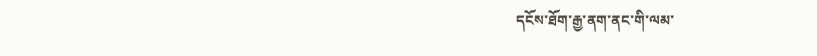དངོས་ཐོག་རྒྱ་ནག་ནང་གི་ལམ་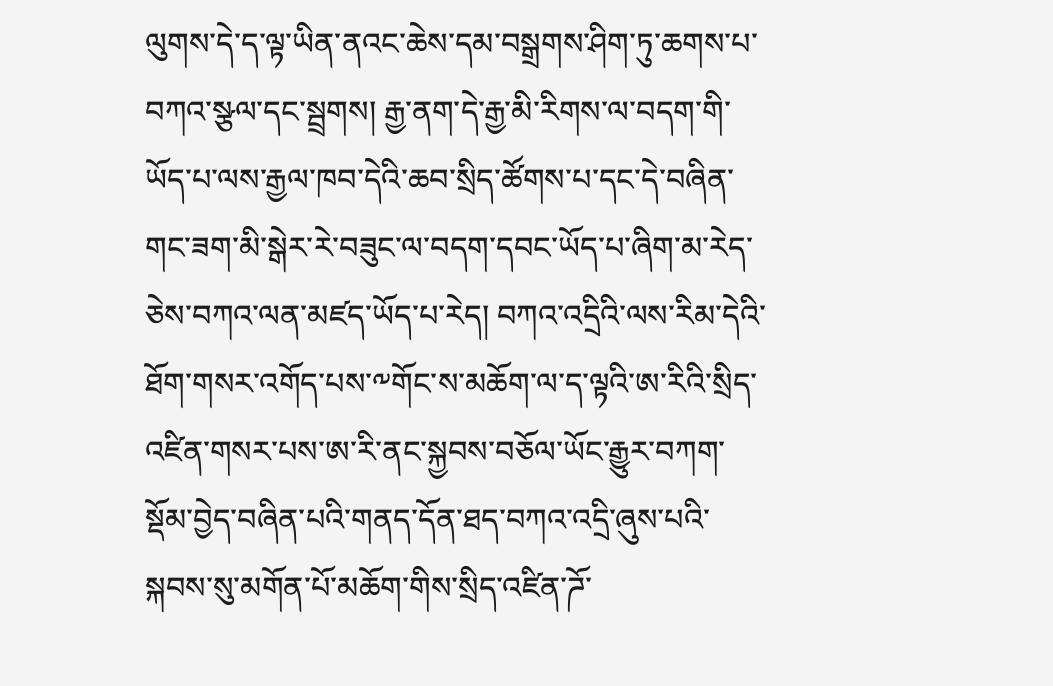ལུགས་དེ་ད་ལྟ་ཡིན་ནའང་ཆེས་དམ་བསྒྲགས་ཤིག་ཏུ་ཆགས་པ་བཀའ་སྩལ་དང་སྦྲགས། རྒྱ་ནག་དེ་རྒྱ་མི་རིགས་ལ་བདག་གི་ཡོད་པ་ལས་རྒྱལ་ཁབ་དེའི་ཆབ་སྲིད་ཚོགས་པ་དང་དེ་བཞིན་གང་ཟག་མི་སྒེར་རེ་བཟུང་ལ་བདག་དབང་ཡོད་པ་ཞིག་མ་རེད་ཅེས་བཀའ་ལན་མཛད་ཡོད་པ་རེད། བཀའ་འདྲིའི་ལས་རིམ་དེའི་ཐོག་གསར་འགོད་པས་༸གོང་ས་མཆོག་ལ་ད་ལྟའི་ཨ་རིའི་སྲིད་འཛིན་གསར་པས་ཨ་རི་ནང་སྐྱབས་བཅོལ་ཡོང་རྒྱུར་བཀག་སྡོམ་བྱེད་བཞིན་པའི་གནད་དོན་ཐད་བཀའ་འདྲི་ཞུས་པའི་སྐབས་སུ་མགོན་པོ་མཆོག་གིས་སྲིད་འཛིན་ཌོ་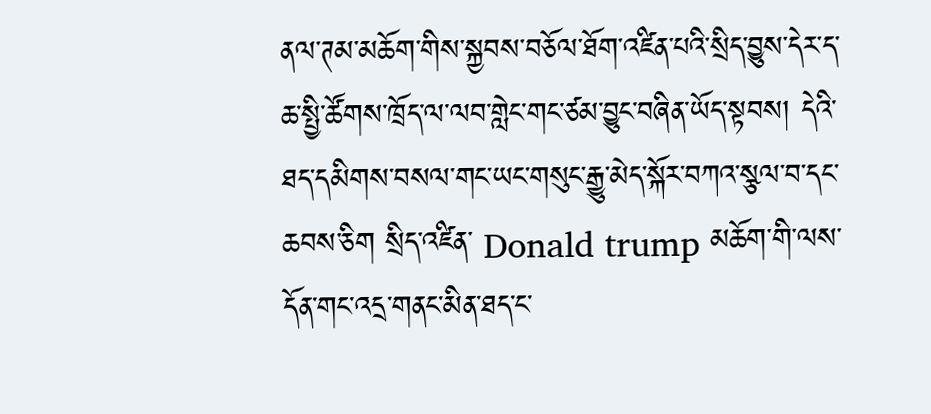ནལ་ཊམ་མཆོག་གིས་སྐྱབས་བཅོལ་ཐོག་འཛིན་པའི་སྲིད་བྱུས་དེར་ད་ཆ་སྤྱི་ཚོགས་ཁྲོད་ལ་ལབ་གླེང་གང་ཙམ་བྱུང་བཞིན་ཡོད་སྟབས། དེའི་ཐད་དམིགས་བསལ་གང་ཡང་གསུང་རྒྱུ་མེད་སྐོར་བཀའ་སྩལ་བ་དང་ཆབས་ཅིག སྲིད་འཛིན་ Donald trump མཆོག་གི་ལས་དོན་གང་འདྲ་གནང་མིན་ཐད་ང་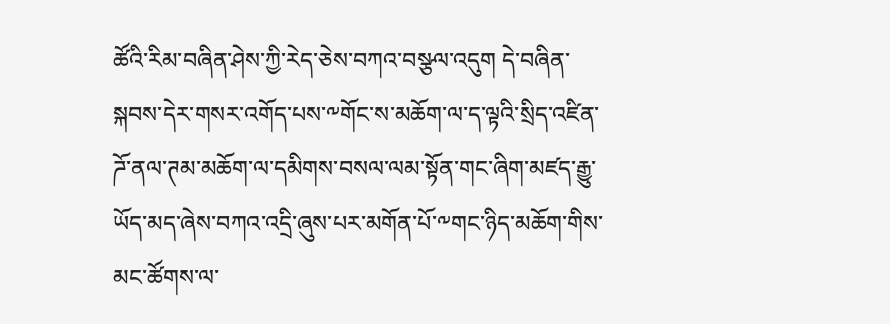ཚོའི་རིམ་བཞིན་ཤེས་ཀྱི་རེད་ཅེས་བཀའ་བསྩལ་འདུག དེ་བཞིན་སྐབས་དེར་གསར་འགོད་པས་༸གོང་ས་མཆོག་ལ་ད་ལྟའི་སྲིད་འཛིན་ཌོ་ནལ་ཊམ་མཆོག་ལ་དམིགས་བསལ་ལམ་སྟོན་གང་ཞིག་མཛད་རྒྱུ་ཡོད་མད་ཞེས་བཀའ་འདྲི་ཞུས་པར་མགོན་པོ་༸གང་ཉིད་མཆོག་གིས་མང་ཚོགས་ལ་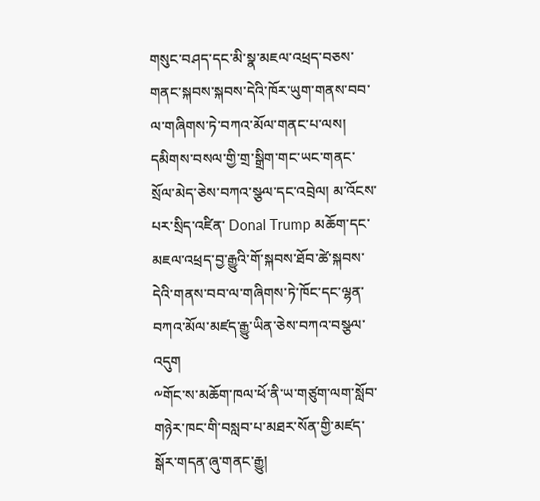གསུང་བཤད་དང་མི་སྣ་མཇལ་འཕྲད་བཅས་གནང་སྐབས་སྐབས་དེའི་ཁོར་ཡུག་གནས་བབ་ལ་གཞིགས་ཏེ་བཀའ་མོལ་གནང་པ་ལས། དམིགས་བསལ་གྱི་གྲ་སྒྲིག་གང་ཡང་གནང་སྲོལ་མེད་ཅེས་བཀའ་སྩལ་དང་འབྲེལ། མ་འོངས་པར་སྲིད་འཛིན་ Donal Trump མཆོག་དང་མཇལ་འཕྲད་བྱ་རྒྱུའི་གོ་སྐབས་ཐོབ་ཚེ་སྐབས་དེའི་གནས་བབ་ལ་གཞིགས་ཏེ་ཁོང་དང་ལྷན་བཀའ་མོལ་མཛད་རྒྱུ་ཡིན་ཅེས་བཀའ་བསྩལ་འདུག
༸གོང་ས་མཆོག་ཁལ་ཕོ་ནི་ཡ་གཙུག་ལག་སློབ་གཉེར་ཁང་གི་བསླབ་པ་མཐར་སོན་གྱི་མཛད་སྒོར་གདན་ཞུ་གནང་རྒྱུ།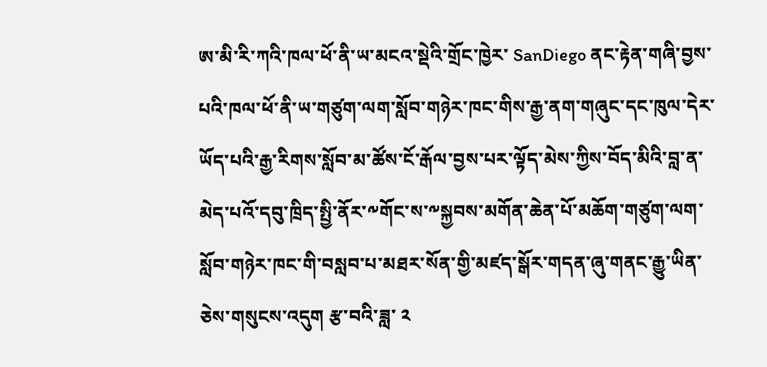ཨ་མི་རི་ཀའི་ཁལ་ཕོ་ནི་ཡ་མངའ་སྡེའི་གྲོང་ཁྱེར་ SanDiego ནང་རྟེན་གཞི་བྱས་པའི་ཁལ་ཕོ་ནི་ཡ་གཙུག་ལག་སློབ་གཉེར་ཁང་གིས་རྒྱ་ནག་གཞུང་དང་ཁུལ་དེར་ཡོད་པའི་རྒྱ་རིགས་སློབ་མ་ཚོས་ངོ་རྒོལ་བྱས་པར་ལྟོད་མེས་ཀྱིས་བོད་མིའི་བླ་ན་མེད་པའོ་དབུ་ཁྲིད་སྤྱི་ནོར་༸གོང་ས་༸སྐྱབས་མགོན་ཆེན་པོ་མཆོག་གཙུག་ལག་སློབ་གཉེར་ཁང་གི་བསླབ་པ་མཐར་སོན་གྱི་མཛད་སྒོར་གདན་ཞུ་གནང་རྒྱུ་ཡིན་ཅེས་གསུངས་འདུག རྩ་བའི་ཟླ་ ༢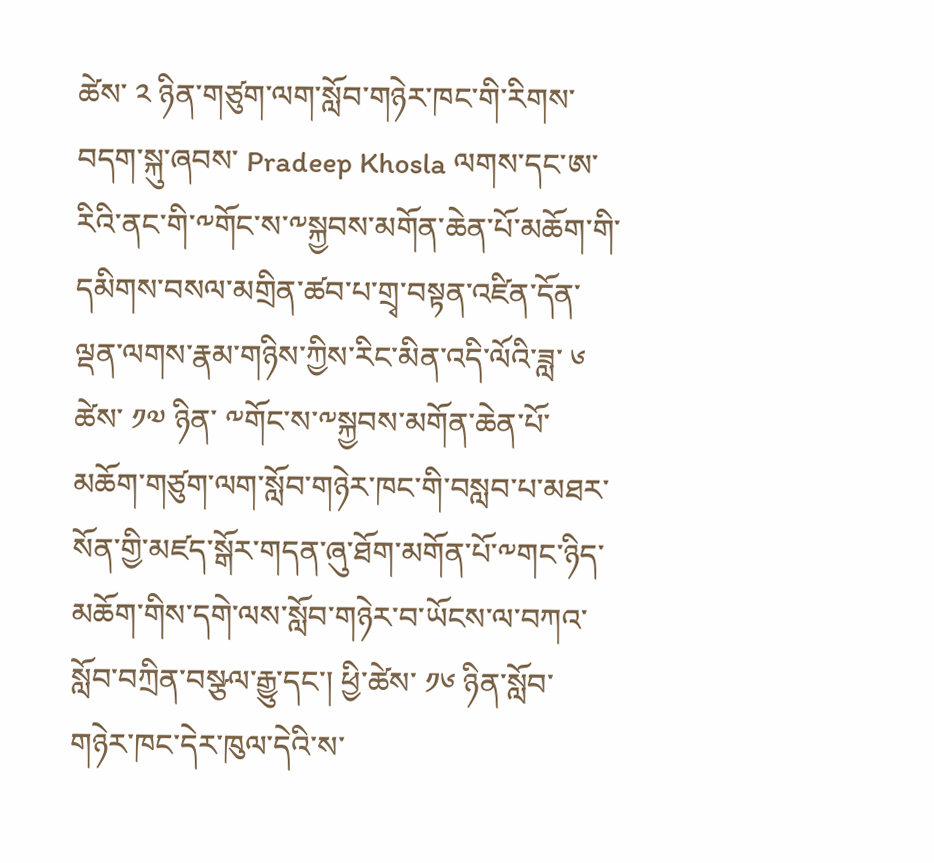ཚེས་ ༢ ཉིན་གཙུག་ལག་སློབ་གཉེར་ཁང་གི་རིགས་བདག་སྐུ་ཞབས་ Pradeep Khosla ལགས་དང་ཨ་རིའི་ནང་གི་༸གོང་ས་༸སྐྱབས་མགོན་ཆེན་པོ་མཆོག་གི་དམིགས་བསལ་མགྲིན་ཚབ་པ་གྲྭ་བསྟན་འཛིན་དོན་ལྡན་ལགས་རྣམ་གཉིས་ཀྱིས་རིང་མིན་འདི་ལོའི་ཟླ་ ༦ ཚེས་ ༡༧ ཉིན་ ༸གོང་ས་༸སྐྱབས་མགོན་ཆེན་པོ་མཆོག་གཙུག་ལག་སློབ་གཉེར་ཁང་གི་བསླབ་པ་མཐར་སོན་གྱི་མཛད་སྒོར་གདན་ཞུ་ཐོག་མགོན་པོ་༸གང་ཉིད་མཆོག་གིས་དགེ་ལས་སློབ་གཉེར་བ་ཡོངས་ལ་བཀའ་སློབ་བཀྲིན་བསྩལ་རྒྱུ་དང་། ཕྱི་ཚེས་ ༡༦ ཉིན་སློབ་གཉེར་ཁང་དེར་ཁུལ་དེའི་ས་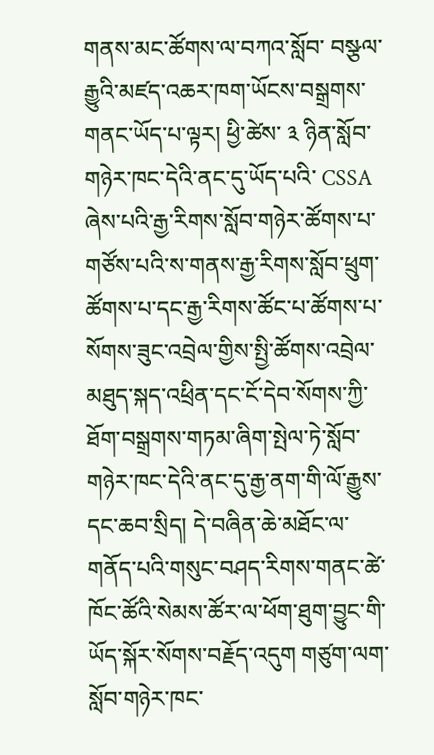གནས་མང་ཚོགས་ལ་བཀའ་སློབ་ བསྩལ་རྒྱུའི་མཛད་འཆར་ཁག་ཡོངས་བསྒྲགས་གནང་ཡོད་པ་ལྟར། ཕྱི་ཚེས་ ༣ ཉིན་སློབ་གཉེར་ཁང་དེའི་ནང་དུ་ཡོད་པའི་ CSSA ཞེས་པའི་རྒྱ་རིགས་སློབ་གཉེར་ཚོགས་པ་གཙོས་པའི་ས་གནས་རྒྱ་རིགས་སློབ་ཕྲུག་ཚོགས་པ་དང་རྒྱ་རིགས་ཚོང་པ་ཚོགས་པ་སོགས་ཟུང་འབྲེལ་གྱིས་སྤྱི་ཚོགས་འབྲེལ་མཐུད་སྐད་འཕྲིན་དང་ངོ་དེབ་སོགས་ཀྱི་ཐོག་བསྒྲགས་གཏམ་ཞིག་སྤེལ་ཏེ་སློབ་གཉེར་ཁང་དེའི་ནང་དུ་རྒྱ་ནག་གི་ལོ་རྒྱུས་དང་ཆབ་སྲིད། དེ་བཞིན་ཆེ་མཐོང་ལ་གནོད་པའི་གསུང་བཤད་རིགས་གནང་ཚེ་ཁོང་ཚོའི་སེམས་ཚོར་ལ་ཕོག་ཐུག་བྱུང་གི་ཡོད་སྐོར་སོགས་བརྗོད་འདུག གཙུག་ལག་སློབ་གཉེར་ཁང་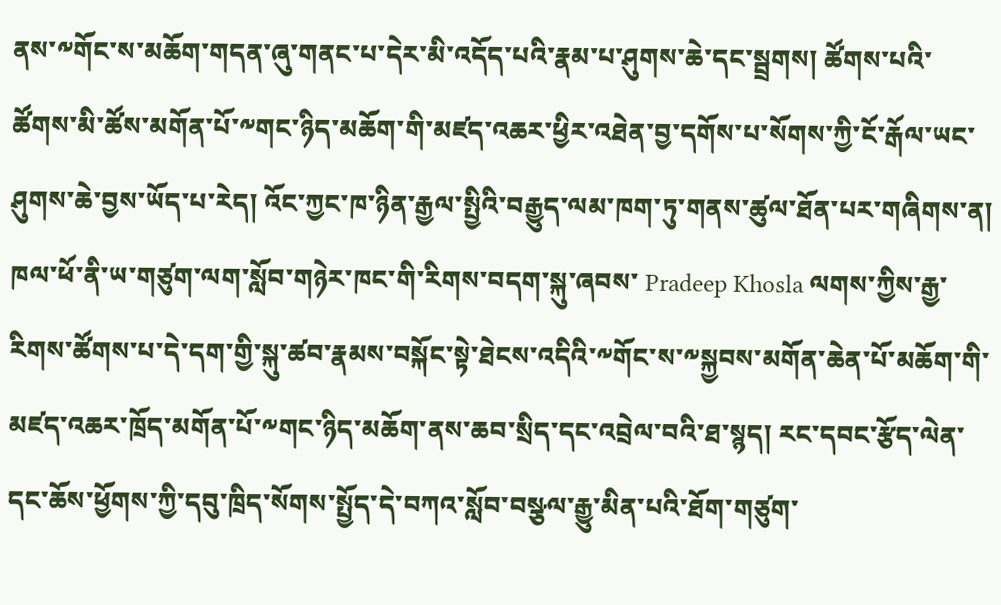ནས་༸གོང་ས་མཆོག་གདན་ཞུ་གནང་པ་དེར་མི་འདོད་པའི་རྣམ་པ་ཤུགས་ཆེ་དང་སྦྲགས། ཚོགས་པའི་ཚོགས་མི་ཚོས་མགོན་པོ་༸གང་ཉིད་མཆོག་གི་མཛད་འཆར་ཕྱིར་འཐེན་བྱ་དགོས་པ་སོགས་ཀྱི་ངོ་རྒོལ་ཡང་ཤུགས་ཆེ་བྱས་ཡོད་པ་རེད། འོང་ཀྱང་ཁ་ཉིན་རྒྱལ་སྤྱིའི་བརྒྱུད་ལམ་ཁག་ཏུ་གནས་ཚུལ་ཐོན་པར་གཞིགས་ན། ཁལ་ཕོ་ནི་ཡ་གཙུག་ལག་སློབ་གཉེར་ཁང་གི་རིགས་བདག་སྐུ་ཞབས་ Pradeep Khosla ལགས་ཀྱིས་རྒྱ་རིགས་ཚོགས་པ་དེ་དག་གྱི་སྐུ་ཚབ་རྣམས་བསྐོང་སྟེ་ཐེངས་འདིའི་༸གོང་ས་༸སྐྱབས་མགོན་ཆེན་པོ་མཆོག་གི་མཛད་འཆར་ཁྲོད་མགོན་པོ་༸གང་ཉིད་མཆོག་ནས་ཆབ་སྲིད་དང་འབྲེལ་བའི་ཐ་སྙད། རང་དབང་རྩོད་ལེན་དང་ཆོས་ཕྱོགས་ཀྱི་དབུ་ཁྲིད་སོགས་སྤྱོད་དེ་བཀའ་སློབ་བསྩལ་རྒྱུ་མིན་པའི་ཐོག་གཙུག་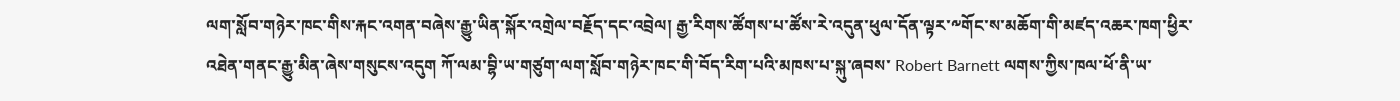ལག་སློབ་གཉེར་ཁང་གིས་རྐང་འགན་བཞེས་རྒྱུ་ཡིན་སྐོར་འགྲེལ་བརྗོད་དང་འབྲེལ། རྒྱ་རིགས་ཚོགས་པ་ཚོས་རེ་འདུན་ཕུལ་དོན་ལྟར་༸གོང་ས་མཆོག་གི་མཛད་འཆར་ཁག་ཕྱིར་འཐེན་གནང་རྒྱུ་མིན་ཞེས་གསུངས་འདུག ཀོ་ལམ་བྷི་ཡ་གཙུག་ལག་སློབ་གཉེར་ཁང་གི་བོད་རིག་པའི་མཁས་པ་སྐུ་ཞབས་ Robert Barnett ལགས་ཀྱིས་ཁལ་ཕོ་ནི་ཡ་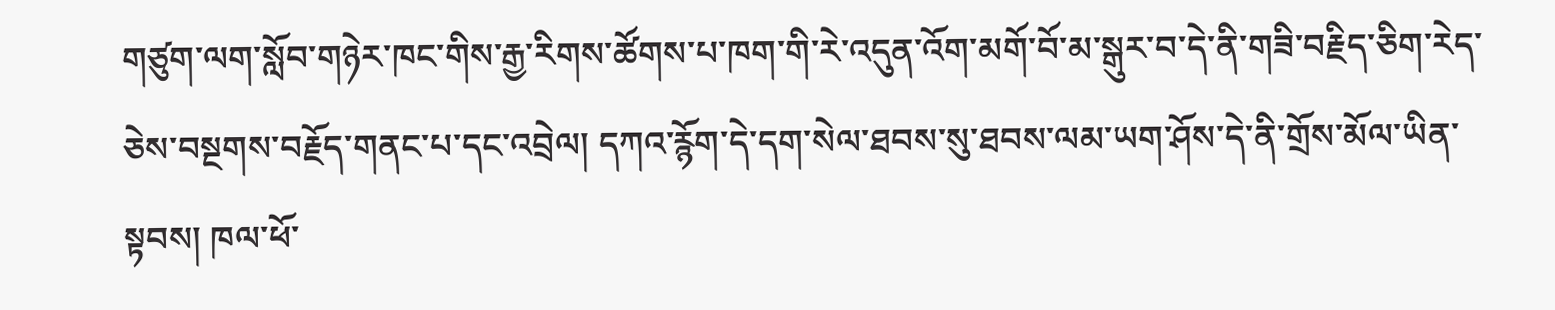གཙུག་ལག་སློབ་གཉེར་ཁང་གིས་རྒྱ་རིགས་ཚོགས་པ་ཁག་གི་རེ་འདུན་འོག་མགོ་བོ་མ་སྒུར་བ་དེ་ནི་གཟི་བརྗིད་ཅིག་རེད་ཅེས་བསྔགས་བརྗོད་གནང་པ་དང་འབྲེལ། དཀའ་རྙོག་དེ་དག་སེལ་ཐབས་སུ་ཐབས་ལམ་ཡག་ཤོས་དེ་ནི་གྲོས་མོལ་ཡིན་སྟབས། ཁལ་ཕོ་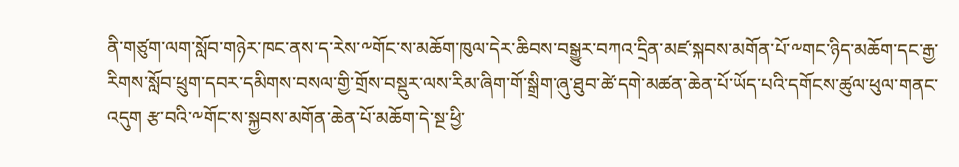ནི་གཙུག་ལག་སློབ་གཉེར་ཁང་ནས་ད་རེས་༸གོང་ས་མཆོག་ཁུལ་དེར་ཆིབས་བསྒྱུར་བཀའ་དྲིན་མཛ་སྐབས་མགོན་པོ་༸གང་ཉིད་མཆོག་དང་རྒྱ་རིགས་སློབ་ཕྲུག་དབར་དམིགས་བསལ་གྱི་གྲོས་བསྡུར་ལས་རིམ་ཞིག་གོ་སྒྲིག་ཞུ་ཐུབ་ཚེ་དགེ་མཚན་ཆེན་པོ་ཡོད་པའི་དགོངས་ཚུལ་ཕུལ་གནང་འདུག རྩ་བའི་༸གོང་ས་སྐྱབས་མགོན་ཆེན་པོ་མཆོག་དེ་སྔ་ཕྱི་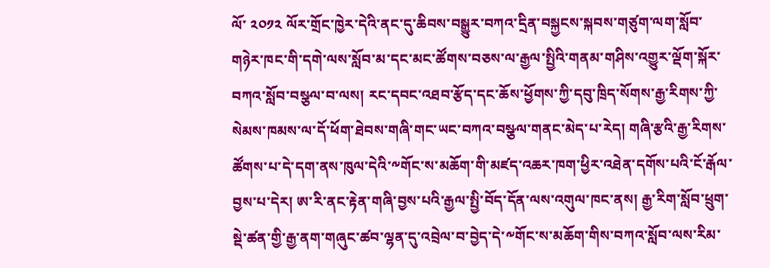ལོ་ ༢༠༡༢ ལོར་གྲོང་ཁྱེར་དེའི་ནང་དུ་ཆིབས་བསྒྱུར་བཀའ་དྲིན་བསྐྱངས་སྐབས་གཙུག་ལག་སློབ་གཉེར་ཁང་གི་དགེ་ལས་སློབ་མ་དང་མང་ཚོགས་བཅས་ལ་རྒྱལ་སྤྱིའི་གནམ་གཤིས་འགྱུར་ལྡོག་སྐོར་བཀའ་སློབ་བསྩལ་བ་ལས། རང་དབང་འཐབ་རྩོད་དང་ཆོས་ཕྱོགས་ཀྱི་དབུ་ཁྲིད་སོགས་རྒྱ་རིགས་ཀྱི་སེམས་ཁམས་ལ་དོ་ཕོག་ཐེབས་གཞི་གང་ཡང་བཀའ་བསྩལ་གནང་མེད་པ་རེད། གཞི་རྩའི་རྒྱ་རིགས་ཚོགས་པ་དེ་དག་ནས་ཁུལ་དེའི་༸གོང་ས་མཆོག་གི་མཛད་འཆར་ཁག་ཕྱིར་འཐེན་དགོས་པའི་ངོ་རྒོལ་བྱས་པ་དེར། ཨ་རི་ནང་རྟེན་གཞི་བྱས་པའི་རྒྱལ་སྤྱི་བོད་དོན་ལས་འགུལ་ཁང་ནས། རྒྱ་རིག་སློབ་ཕྲུག་སྡེ་ཚན་གྱི་རྒྱ་ནག་གཞུང་ཚབ་ལྷན་དུ་འབྲེལ་བ་བྱེད་དེ་༸གོང་ས་མཆོག་གིས་བཀའ་སློབ་ལས་རིམ་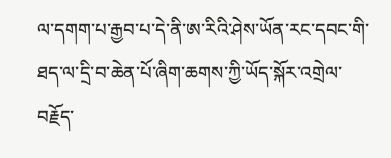ལ་དགག་པ་རྒྱབ་པ་དེ་ནི་ཨ་རིའི་ཤེས་ཡོན་རང་དབང་གི་ཐད་ལ་དྲི་བ་ཆེན་པོ་ཞིག་ཆགས་ཀྱི་ཡོད་སྐོར་འགྲེལ་བརྗོད་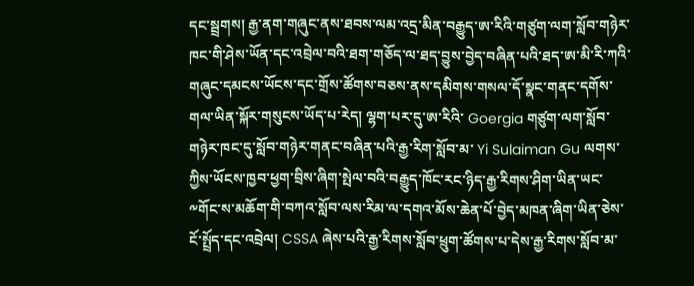དང་སྦྲགས། རྒྱ་ནག་གཞུང་ནས་ཐབས་ལམ་འདྲ་མིན་བརྒྱུད་ཨ་རིའི་གཙུག་ལག་སློབ་གཉེར་ཁང་གི་ཤེས་ཡོན་དང་འབྲེལ་བའི་ཐག་གཅོད་ལ་ཐད་བྱུས་བྱེད་བཞིན་པའི་ཐད་ཨ་མི་རི་ཀའི་གཞུང་དམངས་ཡོངས་དང་གྲོས་ཚོགས་བཅས་ནས་དམིགས་གསལ་དོ་སྣང་གནང་དགོས་གལ་ཡིན་སྐོར་གསུངས་ཡོད་པ་རེད། ལྷག་པར་དུ་ཨ་རིའི་ Goergia གཙུག་ལག་སློབ་གཉེར་ཁང་དུ་སློབ་གཉེར་གནང་བཞིན་པའི་རྒྱ་རིག་སློབ་མ་ Yi Sulaiman Gu ལགས་ཀྱིས་ཡོངས་ཁྱབ་ཕྱག་བྲིས་ཞིག་སྤེལ་བའི་བརྒྱུད་ཁོང་རང་ཉིད་རྒྱ་རིགས་ཤིག་ཡིན་ཡང་༸གོང་ས་མཆོག་གི་བཀའ་སློབ་ལས་རིམ་ལ་དགའ་མོས་ཆེན་པོ་བྱེད་མཁན་ཞིག་ཡིན་ཅེས་ངོ་སྤྲོད་དང་འབྲེལ། CSSA ཞེས་པའི་རྒྱ་རིགས་སློབ་ཕྲུག་ཚོགས་པ་དེས་རྒྱ་རིགས་སློབ་མ་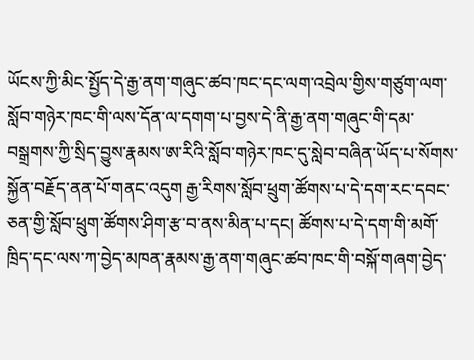ཡོངས་ཀྱི་མིང་སྤྱོད་དེ་རྒྱ་ནག་གཞུང་ཚབ་ཁང་དང་ལག་འབྲེལ་གྱིས་གཙུག་ལག་སློབ་གཉེར་ཁང་གི་ལས་དོན་ལ་དགག་པ་བྱས་དེ་ནི་རྒྱ་ནག་གཞུང་གི་དམ་བསྒྲགས་ཀྱི་སྲིད་བྱུས་རྣམས་ཨ་རིའི་སློབ་གཉེར་ཁང་དུ་སླེབ་བཞིན་ཡོད་པ་སོགས་སྐྱོན་བརྗོད་ནན་པོ་གནང་འདུག རྒྱ་རིགས་སློབ་ཕྲུག་ཚོགས་པ་དེ་དག་རང་དབང་ཅན་གྱི་སློབ་ཕྲུག་ཚོགས་ཤིག་རྩ་བ་ནས་མིན་པ་དང། ཚོགས་པ་དེ་དག་གི་མགོ་ཁྲིད་དང་ལས་ཀ་བྱེད་མཁན་རྣམས་རྒྱ་ནག་གཞུང་ཚབ་ཁང་གི་བསྐོ་གཞག་བྱེད་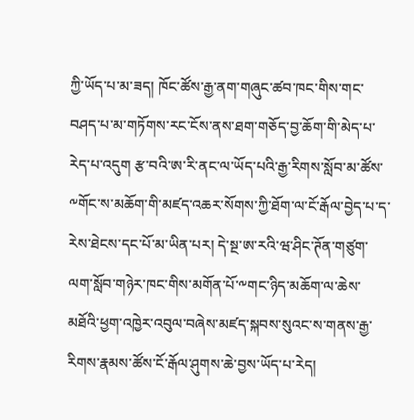ཀྱི་ཡོད་པ་མ་ཟད། ཁོང་ཚོས་རྒྱ་ནག་གཞུང་ཚབ་ཁང་གིས་གང་བཤད་པ་མ་གཏོགས་རང་ངོས་ནས་ཐག་གཅོད་བྱ་ཆོག་གི་མེད་པ་རེད་པ་འདུག རྩ་བའི་ཨ་རི་ནང་ལ་ཡོད་པའི་རྒྱ་རིགས་སློབ་མ་ཚོས་༸གོང་ས་མཆོག་གི་མཛད་འཆར་སོགས་ཀྱི་ཐོག་ལ་ངོ་རྒོལ་བྱེད་པ་ད་རེས་ཐེངས་དང་པོ་མ་ཡིན་པར། དེ་སྔ་ཨ་རའི་ཝ་ཤིང་ཊོན་གཙུག་ལག་སློབ་གཉེར་ཁང་གིས་མགོན་པོ་༸གང་ཉིད་མཆོག་ལ་ཆེས་མཐོའི་ཕྱག་འཁྱེར་འབུལ་བཞེས་མཛད་སྐབས་སུའང་ས་གནས་རྒྱ་རིགས་རྣམས་ཚོས་ངོ་རྒོལ་ཤུགས་ཆེ་བྱས་ཡོད་པ་རེད།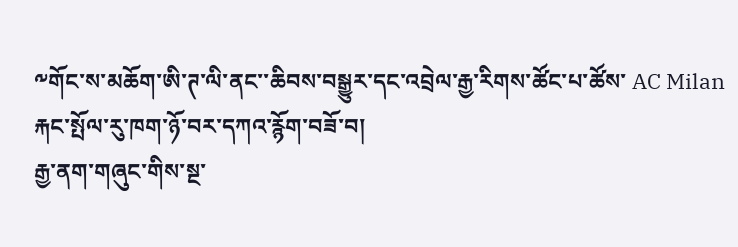༸གོང་ས་མཆོག་ཨི་ཊ་ལི་ནང་་ཆིབས་བསྒྱུར་དང་འབྲེལ་རྒྱ་རིགས་ཚོང་པ་ཚོས་ AC Milan རྐང་སྤོལ་རུ་ཁག་ཉོ་བར་དཀའ་རྙོག་བཟོ་བ།
རྒྱ་ནག་གཞུང་གིས་སྔ་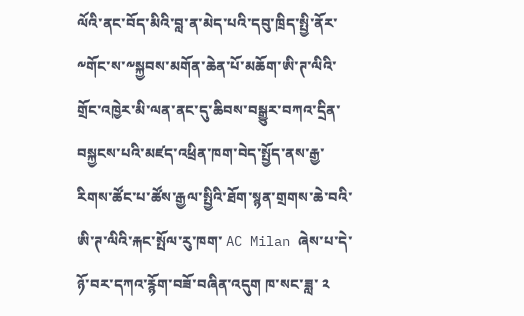ལོའི་ནང་བོད་མིའི་བླ་ན་མེད་པའི་དབུ་ཁྲིད་སྤྱི་ནོར་༸གོང་ས་༸སྐྱབས་མགོན་ཆེན་པོ་མཆོག་ཨི་ཊ་ལིའི་གྲོང་འཁྱེར་མི་ལན་ནང་དུ་ཆིབས་བསྒྱུར་བཀའ་དྲིན་བསྐྱངས་པའི་མཛད་འཕྲིན་ཁག་བེད་སྤྱོད་ནས་རྒྱ་རིགས་ཚོང་པ་ཚོས་རྒྱལ་སྤྱིའི་ཐོག་སྙན་གྲགས་ཆེ་བའི་ཨི་ཊ་ལིའི་རྐང་སྤོལ་རུ་ཁག་ AC Milan ཞེས་པ་དེ་ཉོ་བར་དཀའ་རྙོག་བཟོ་བཞིན་འདུག ཁ་སང་ཟླ་ ༢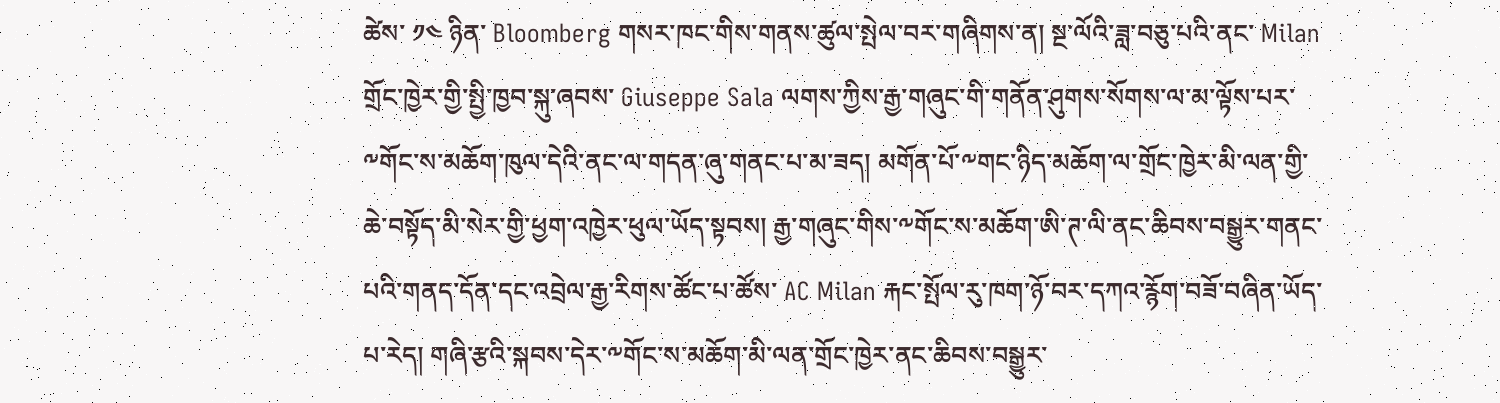ཚེས་ ༡༤ ཉིན་ Bloomberg གསར་ཁང་གིས་གནས་ཚུལ་སྤེལ་བར་གཞིགས་ན། སྔ་ལོའི་ཟླ་བཅུ་པའི་ནང་ Milan གྲོང་ཁྱེར་གྱི་སྤྱི་ཁྱབ་སྐུ་ཞབས་ Giuseppe Sala ལགས་ཀྱིས་རྒྱ་གཞུང་གི་གནོན་ཤུགས་སོགས་ལ་མ་ལྟོས་པར་༸གོང་ས་མཆོག་ཁུལ་དེའི་ནང་ལ་གདན་ཞུ་གནང་པ་མ་ཟད། མགོན་པོ་༸གང་ཉིད་མཆོག་ལ་གྲོང་ཁྱེར་མི་ལན་གྱི་ཆེ་བསྟོད་མི་སེར་གྱི་ཕྱག་འཁྱེར་ཕུལ་ཡོད་སྟབས། རྒྱ་གཞུང་གིས་༸གོང་ས་མཆོག་ཨི་ཊ་ལི་ནང་ཆིབས་བསྒྱུར་གནང་པའི་གནད་དོན་དང་འབྲེལ་རྒྱ་རིགས་ཚོང་པ་ཚོས་ AC Milan རྐང་སྤོལ་རུ་ཁག་ཉོ་བར་དཀའ་རྙོག་བཟོ་བཞིན་ཡོད་པ་རེད། གཞི་རྩའི་སྐབས་དེར་༸གོང་ས་མཆོག་མི་ལན་གྲོང་ཁྱེར་ནང་ཆིབས་བསྒྱུར་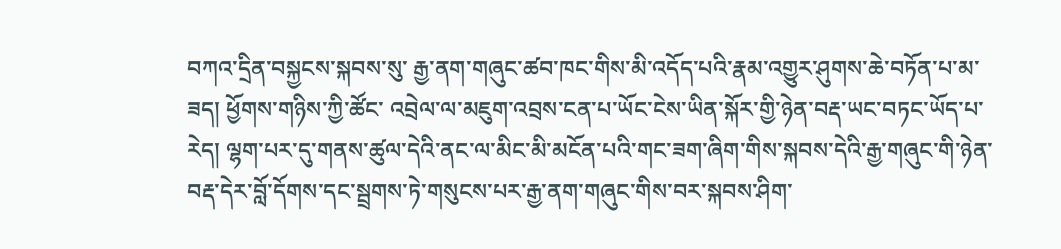བཀའ་དྲིན་བསྐྱངས་སྐབས་སུ་ རྒྱ་ནག་གཞུང་ཚབ་ཁང་གིས་མི་འདོད་པའི་རྣམ་འགྱུར་ཤུགས་ཆེ་བཏོན་པ་མ་ཟད། ཕྱོགས་གཉིས་ཀྱི་ཚོང་ འབྲེལ་ལ་མཇུག་འབྲས་ངན་པ་ཡོང་ངེས་ཡིན་སྐོར་གྱི་ཉེན་བརྡ་ཡང་བཏང་ཡོད་པ་རེད། ལྷག་པར་དུ་གནས་ཚུལ་དེའི་ནང་ལ་མིང་མི་མངོན་པའི་གང་ཟག་ཞིག་གིས་སྐབས་དེའི་རྒྱ་གཞུང་གི་ཉེན་བརྡ་དེར་བློ་དོགས་དང་སྦྲགས་ཏེ་གསུངས་པར་རྒྱ་ནག་གཞུང་གིས་བར་སྐབས་ཤིག་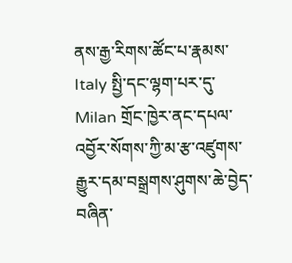ནས་རྒྱ་རིགས་ཚོང་པ་རྣམས་ Italy སྤྱི་དང་ལྷག་པར་དུ་ Milan གྲོང་ཁྱེར་ནང་དཔལ་འབྱོར་སོགས་ཀྱི་མ་རྩ་འཛུགས་རྒྱུར་དམ་བསྒྲགས་ཤུགས་ཆེ་བྱེད་བཞིན་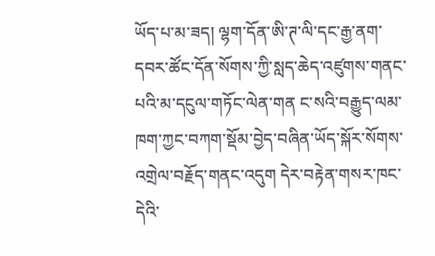ཡོད་པ་མ་ཟད། ལྷག་དོན་ཨི་ཊ་ལི་དང་རྒྱ་ནག་དབར་ཚོང་དོན་སོགས་ཀྱི་སླད་ཆེད་འཛུགས་གནང་པའི་མ་དངུལ་གཏོང་ལེན་གན ང་སའི་བརྒྱུད་ལམ་ཁག་ཀྱང་བཀག་སྡོམ་བྱེད་བཞིན་ཡོད་སྐོར་སོགས་འགྲེལ་བརྗོད་གནང་འདུག དེར་བརྟེན་གསར་ཁང་དེའི་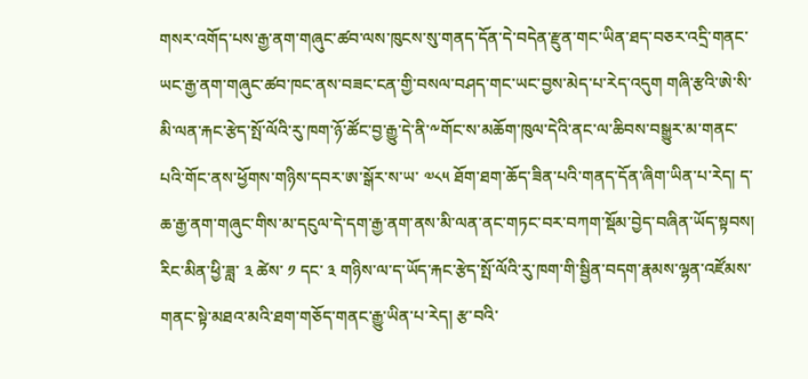གསར་འགོད་པས་རྒྱ་ནག་གཞུང་ཚབ་ལས་ཁུངས་སུ་གནད་དོན་དེ་བདེན་རྫུན་གང་ཡིན་ཐད་བཅར་འདྲི་གནང་ཡང་རྒྱ་ནག་གཞུང་ཚབ་ཁང་ནས་བཟང་ངན་གྱི་བསལ་བཤད་གང་ཡང་བྱས་མེད་པ་རེད་འདུག གཞི་རྩའི་ཨེ་སི་མི་ལན་རྐང་རྩེད་སྤོ་ལོའི་རུ་ཁག་ཉོ་ཚོང་བྱ་རྒྱུ་དེ་ནི་༸གོང་ས་མཆོག་ཁུལ་དེའི་ནང་ལ་ཆིབས་བསྒྱུར་མ་གནང་པའི་གོང་ནས་ཕྱོགས་གཉིས་དབར་ཨ་སྒོར་ས་ཡ་ ༧༨༥ ཐོག་ཐག་ཆོད་ཟིན་པའི་གནད་དོན་ཞིག་ཡིན་པ་རེད། ད་ཆ་རྒྱ་ནག་གཞུང་གིས་མ་དངུལ་དེ་དག་རྒྱ་ནག་ནས་མི་ལན་ནང་གཏང་བར་བཀག་སྡོམ་བྱེད་བཞིན་ཡོད་སྟབས། རིང་མིན་ཕྱི་ཟླ་ ༣ ཚེས་ ༡ དང་ ༣ གཉིས་ལ་ད་ཡོད་རྐང་རྩེད་སྤོ་ལོའི་རུ་ཁག་གི་སྦྱིན་བདག་རྣམས་ལྷན་འཛོམས་གནང་སྟེ་མཐའ་མའི་ཐག་གཅོད་གནང་རྒྱུ་ཡིན་པ་རེད། རྩ་བའི་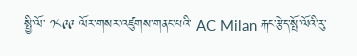སྤྱི་ལོ་ ༡༨༩༩ ལོར་གསར་འཛུགས་གནང་པའི་ AC Milan རྐང་རྩེད་སྤོ་ལོའི་རུ་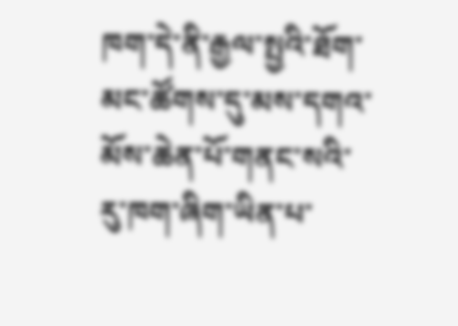ཁག་དེ་ནི་རྒྱལ་སྤྱའི་ཐོག་མང་ཚོགས་དུ་མས་དགའ་མོས་ཆེན་པོ་གནང་སའི་རུ་ཁག་ཞིག་ཡིན་པ་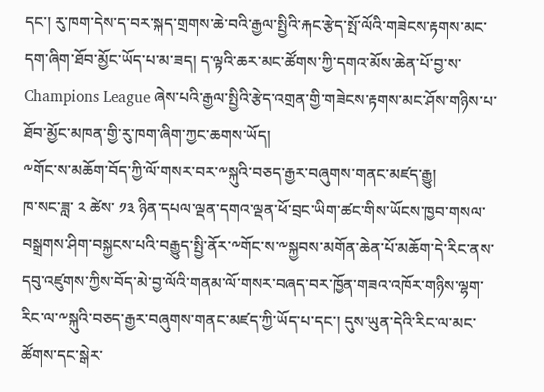དང་། རུ་ཁག་དེས་ད་བར་སྐད་གྲགས་ཆེ་བའི་རྒྱལ་སྤྱིའི་རྐང་རྩེད་སྤོ་ལོའི་གཟེངས་རྟགས་མང་དག་ཞིག་ཐོབ་མྱོང་ཡོད་པ་མ་ཟད། ད་ལྟའི་ཆར་མང་ཚོགས་ཀྱི་དགའ་མོས་ཆེན་པོ་བྱ་ས་ Champions League ཞེས་པའི་རྒྱལ་སྤྱིའི་རྩེད་འགྲན་གྱི་གཟེངས་རྟགས་མང་ཤོས་གཉིས་པ་ཐོབ་མྱོང་མཁན་གྱི་རུ་ཁག་ཞིག་ཀྱང་ཆགས་ཡོད།
༸གོང་ས་མཆོག་བོད་ཀྱི་ལོ་གསར་བར་༸སྐུའི་བཅད་རྒྱར་བཞུགས་གནང་མཛད་རྒྱུ།
ཁ་སང་ཟླ་ ༢ ཚེས་ ༡༣ ཉིན་དཔལ་ལྡན་དགའ་ལྡན་ཕོ་བྲང་ཡིག་ཚང་གིས་ཡོངས་ཁྱབ་གསལ་བསྒྲགས་ཤིག་བསྐྱངས་པའི་བརྒྱུད་སྤྱི་ནོར་༸གོང་ས་༸སྐྱབས་མགོན་ཆེན་པོ་མཆོག་དེ་རིང་ནས་དབུ་འཛུགས་ཀྱིས་བོད་མེ་བྱ་ལོའི་གནམ་ལོ་གསར་བཞད་བར་ཁྱོན་གཟའ་འཁོར་གཉིས་ལྷག་རིང་ལ་༸སྐུའི་བཅད་རྒྱར་བཞུགས་གནང་མཛད་ཀྱི་ཡོད་པ་དང་། དུས་ཡུན་དེའི་རིང་ལ་མང་ཚོགས་དང་སྒེར་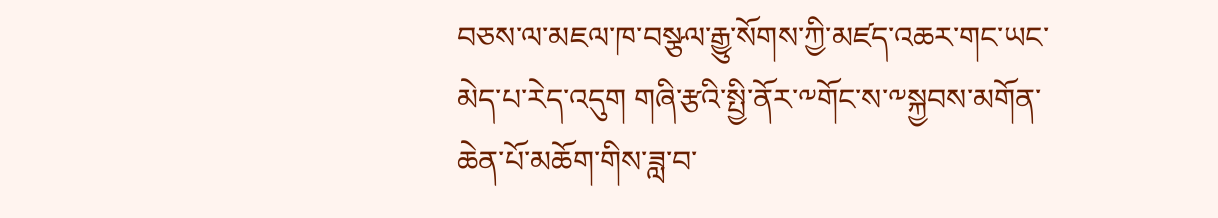བཅས་ལ་མཇལ་ཁ་བསྩལ་རྒྱུ་སོགས་ཀྱི་མཛད་འཆར་གང་ཡང་མེད་པ་རེད་འདུག གཞི་རྩའི་སྤྱི་ནོར་༸གོང་ས་༸སྐྱབས་མགོན་ཆེན་པོ་མཆོག་གིས་ཟླ་བ་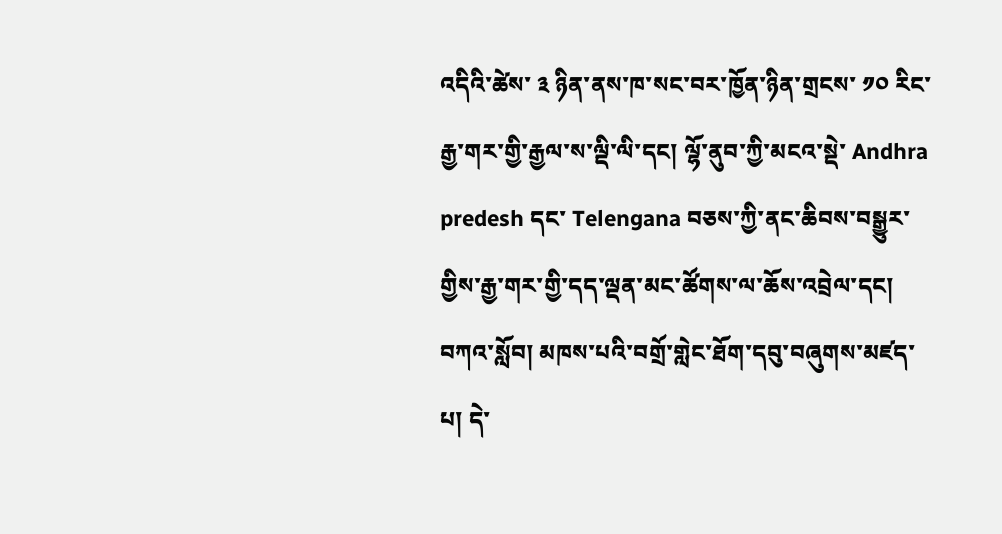འདིའི་ཚེས་ ༣ ཉིན་ནས་ཁ་སང་བར་ཁྱོན་ཉིན་གྲངས་ ༡༠ རིང་རྒྱ་གར་གྱི་རྒྱལ་ས་ལྡི་ལི་དང། ལྷོ་ནུབ་ཀྱི་མངའ་སྡེ་ Andhra predesh དང་ Telengana བཅས་ཀྱི་ནང་ཆིབས་བསྒྱུར་གྱིས་རྒྱ་གར་གྱི་དད་ལྡན་མང་ཚོགས་ལ་ཆོས་འབྲེལ་དང། བཀའ་སློབ། མཁས་པའི་བགྲོ་གླེང་ཐོག་དབུ་བཞུགས་མཛད་པ། དེ་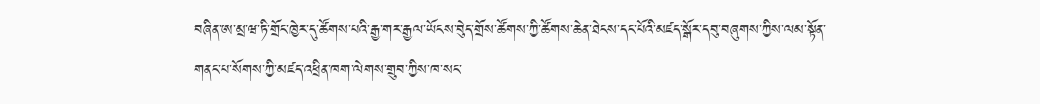བཞིན་ཨ་མྲ་ཝ་ཏི་གྲོང་ཁྱེར་དུ་ཚོགས་པའི་རྒྱ་གར་རྒྱལ་ཡོངས་བེུད་གྲོས་ཚོགས་ཀྱི་ཚོགས་ཆེན་ཐེངས་དང་པོའི་མཛད་སྒོར་དབུ་བཞུགས་ཀྱིས་ལམ་སྟོན་གནང་པ་སོགས་ཀྱི་མཛད་འཕྲིན་ཁག་ལེགས་གྲུབ་ཀྱིས་ཁ་སང་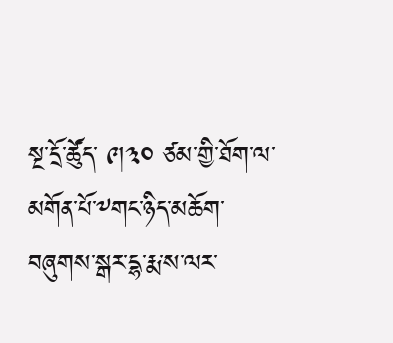སྔ་དྲོ་ཚོུད་ ༩།༣༠ ཙམ་གྱི་ཐོག་ལ་མགོན་པོ་༸གང་ཉིད་མཆོག་བཞུགས་སྒར་དྷ་རྨ་ས་ལར་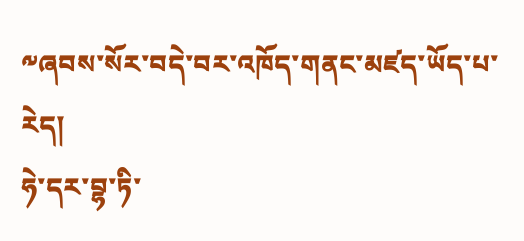༸ཞབས་སོར་བདེ་བར་འཁོད་གནང་མཛད་ཡོད་པ་རེད།
ཧེ་དར་བྷ་ཏི་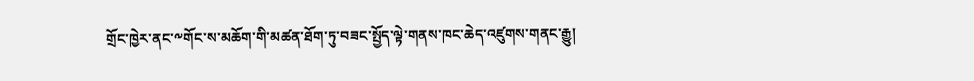གྲོང་ཁྱེར་ནང་༸གོང་ས་མཆོག་གི་མཚན་ཐོག་ཏུ་བཟང་སྤྱོད་ལྟེ་གནས་ཁང་ཆེད་འཛུགས་གནང་རྒྱུ།